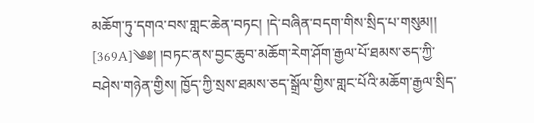མཆོག་ཏུ་དགའ་བས་གླང་ཆེན་བཏང། །དེ་བཞིན་བདག་གིས་སྲིད་པ་གསུམ།། [369A]༄༅། །བཏང་ནས་བྱང་ཆུབ་མཆོག་རེག་ཤོག་རྒྱལ་པོ་ཐམས་ཅད་ཀྱི་བཤེས་གཉེན་གྱིས། ཁྱོད་ཀྱི་སྲས་ཐམས་ཅད་སྒྲོལ་གྱིས་གླང་པོའི་མཆོག་རྒྱལ་སྲིད་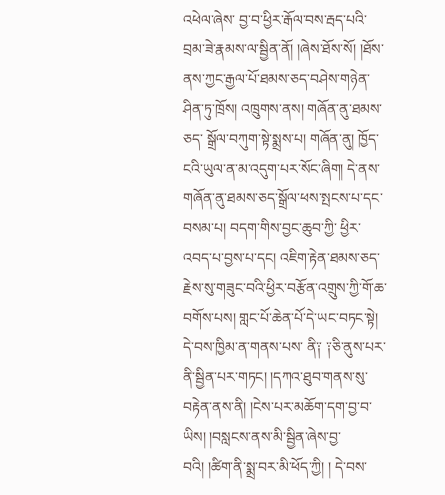འཕེལ་ཞེས་ བྱ་བ་ཕྱིར་རྒོལ་བས་རྦད་པའི་བྲམ་ཟེ་རྣམས་ལ་སྦྱིན་ནོ། །ཞེས་ཐོས་སོ། །ཐོས་ནས་ཀྱང་རྒྱལ་པོ་ཐམས་ཅད་བཤེས་གཉེན་ཤིན་ཏུ་ཁྲོས། འཁྲུགས་ནས། གཞོན་ནུ་ཐམས་ཅད་ སྒྲོལ་བཀུག་སྟེ་སྨྲས་པ། གཞོན་ནུ། ཁྱོད་ངའི་ཡུལ་ན་མ་འདུག་པར་སོང་ཞིག། དེ་ནས་གཞོན་ནུ་ཐམས་ཅད་སྒྲོལ་ཕས་སྤངས་པ་དང་བསམ་པ། བདག་གིས་བྱང་ཆུབ་ཀྱི་ ཕྱིར་འབད་པ་བྱས་པ་དང། འཇིག་རྟེན་ཐམས་ཅད་རྗེས་སུ་གཟུང་བའི་ཕྱིར་བརྩོན་འགྲུས་ཀྱི་གོ་ཆ་བགོས་པས། གླང་པོ་ཆེན་པོ་དེ་ཡང་བཏང་སྟེ། དེ་བས་ཁྱིམ་ན་གནས་པས་ ནི༑ ༑ཅི་ནུས་པར་ནི་སྦྱིན་པར་གཏང། །དཀའ་ཐུབ་གནས་སུ་བརྟེན་ནས་ནི། །ངེས་པར་མཆོག་དག་བྱ་བ་ཡིས། །བསླངས་ནས་མི་སྦྱིན་ཞེས་བྱ་བའི། །ཚིག་ནི་སྨྲ་བར་མི་ཕོད་ཀྱི། ། དེ་བས་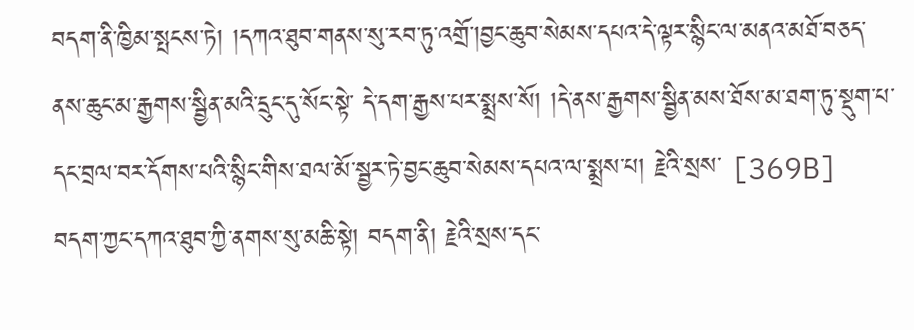བདག་ནི་ཁྱིམ་སྤངས་ཏེ། །དཀའ་ཐུབ་གནས་སུ་རབ་ཏུ་འགྲོ་།བྱང་ཆུབ་སེམས་དཔའ་དེ་ལྟར་སྙིང་ལ་མནའ་མཐོ་བཅད་ནས་ཆུང་མ་རྒྱགས་སྦྱིན་མའི་དྲུང་དུ་སོང་སྟེ་ དེ་དག་རྒྱས་པར་སྨྲས་སོ། །དེ་ནས་རྒྱགས་སྦྱིན་མས་ཐོས་མ་ཐག་ཏུ་སྡུག་པ་དང་བྲལ་བར་དོགས་པའི་སྙིང་གིས་ཐལ་མོ་སྦྱར་ཏེ་བྱང་ཆུབ་སེམས་དཔའ་ལ་སྨྲས་པ། རྗེའི་སྲས་ [369B] བདག་ཀྱང་དཀའ་ཐུབ་ཀྱི་ནགས་སུ་མཆི་སྟེ། བདག་ནི། རྗེའི་སྲས་དང་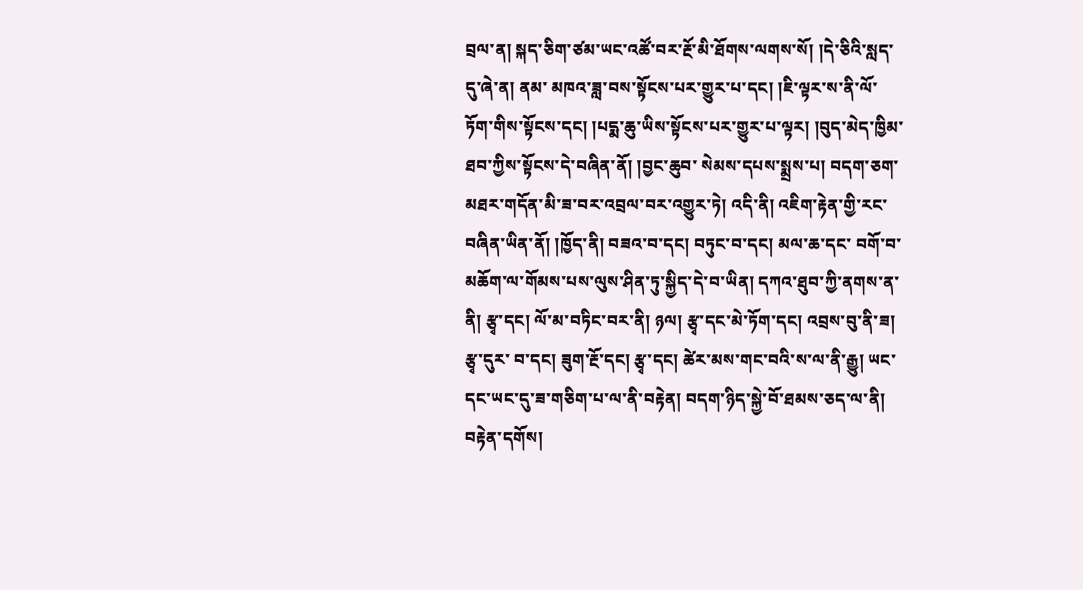བྲལ་ན། སྐད་ཅིག་ཙམ་ཡང་འཚོ་བར་རྔོ་མི་ཐོགས་ལགས་སོ། །དེ་ཅིའི་སླད་དུ་ཞེ་ན། ནམ་ མཁའ་ཟླ་བས་སྟོངས་པར་གྱུར་པ་དང། །ཇི་ལྟར་ས་ནི་ལོ་ཏོག་གིས་སྟོངས་དང། །པདྨ་ཆུ་ཡིས་སྟོངས་པར་གྱུར་པ་ལྟར། །བུད་མེད་ཁྱིམ་ཐབ་ཀྱིས་སྟོངས་དེ་བཞིན་ནོ། །བྱང་ཆུབ་ སེམས་དཔས་སྨྲས་པ། བདག་ཅག་མཐར་གདོན་མི་ཟ་བར་འབྲལ་བར་འགྱུར་ཏེ། འདི་ནི། འཇིག་རྟེན་གྱི་རང་བཞིན་ཡིན་ནོ། །ཁྱོད་ནི། བཟའ་བ་དང། བཏུང་བ་དང། མལ་ཆ་དང་ བགོ་བ་མཆོག་ལ་གོམས་པས་ལུས་ཤིན་ཏུ་སྐྱིད་དེ་བ་ཡིན། དཀའ་ཐུབ་ཀྱི་ནགས་ན་ནི། རྩྭ་དང། ལོ་མ་བཏིང་བར་ནི། ཉལ། རྩྭ་དང་མེ་ཏོག་དང། འབྲས་བུ་ནི་ཟ། རྩྭ་དུར་ བ་དང། ཟུག་རྔོ་དང། རྩྭ་དང། ཚེར་མས་གང་བའི་ས་ལ་ནི་རྒྱུ། ཡང་དང་ཡང་དུ་ཟ་གཅིག་པ་ལ་ནི་བརྟེན། བདག་ཉིད་སྐྱེ་བོ་ཐམས་ཅད་ལ་ནི། བརྟེན་དགོས།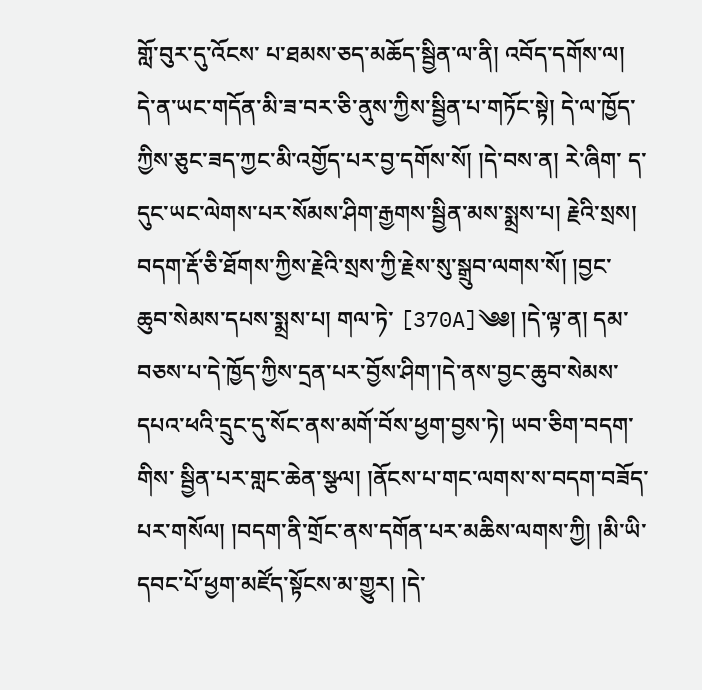གློ་བུར་དུ་འོངས་ པ་ཐམས་ཅད་མཆོད་སྦྱིན་ལ་ནི། འབོད་དགོས་ལ། དེ་ན་ཡང་གདོན་མི་ཟ་བར་ཅི་ནུས་ཀྱིས་སྦྱིན་པ་གཏོང་སྟེ། དེ་ལ་ཁྱོད་ཀྱིས་ཅུང་ཟད་ཀྱང་མི་འགྱོད་པར་བྱ་དགོས་སོ། །དེ་བས་ན། རེ་ཞིག་ ད་དུང་ཡང་ལེགས་པར་སོམས་ཤིག་རྒྱགས་སྦྱིན་མས་སྨྲས་པ། རྗེའི་སྲས། བདག་རྡོ་ཅི་ཐོགས་ཀྱིས་རྗེའི་སྲས་ཀྱི་རྗེས་སུ་སྒྲུབ་ལགས་སོ། །བྱང་ཆུབ་སེམས་དཔས་སྨྲས་པ། གལ་ཏེ་ [370A]༄༅། །དེ་ལྟ་ན། དམ་བཅས་པ་དེ་ཁྱོད་ཀྱིས་དྲན་པར་བྱོས་ཤིག་།དེ་ནས་བྱང་ཆུབ་སེམས་དཔའ་ཕའི་དྲུང་དུ་སོང་ནས་མགོ་བོས་ཕྱག་བྱས་ཏེ། ཡབ་ཅིག་བདག་གིས་ སྦྱིན་པར་གླང་ཆེན་སྩལ། །ནོངས་པ་གང་ལགས་ས་བདག་བཟོད་པར་གསོལ། །བདག་ནི་གྲོང་ནས་དགོན་པར་མཆིས་ལགས་ཀྱི། །མི་ཡི་དབང་པོ་ཕྱག་མཛོད་སྟོངས་མ་གྱུར། །དེ་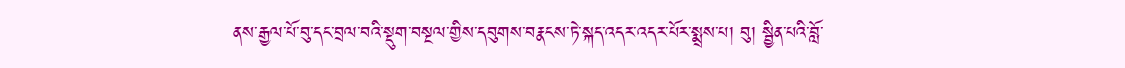ནས་རྒྱལ་པོ་བུ་དང་བྲལ་བའི་སྡུག་བསྔལ་གྱིས་དབུགས་བརྣངས་ཏེ་སྐད་འདར་འདར་པོར་སྨྲས་པ། བུ། སྦྱིན་པའི་བློ་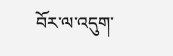བོར་ལ་འདུག་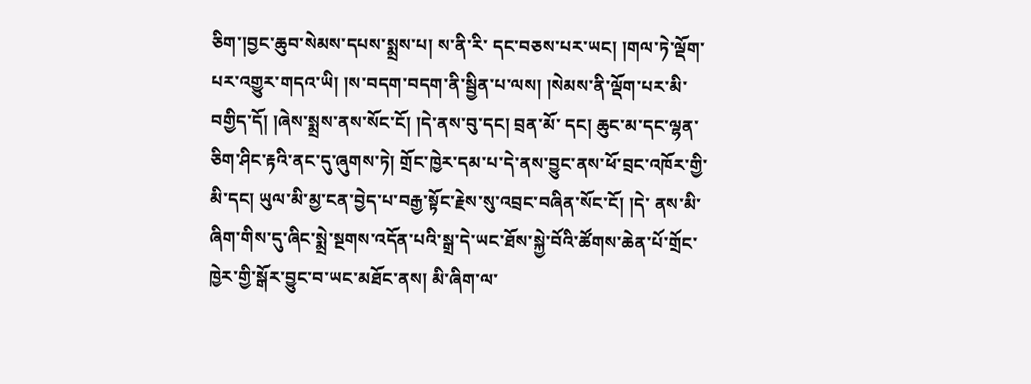ཅིག་།བྱང་ཆུབ་སེམས་དཔས་སྨྲས་པ། ས་ནི་རི་ དང་བཅས་པར་ཡང། །གལ་ཏེ་ལྡོག་པར་འགྱུར་གདའ་ཡི། །ས་བདག་བདག་ནི་སྦྱིན་པ་ལས། །སེམས་ནི་ལྡོག་པར་མི་བགྱིད་དོ། །ཞེས་སྨྲས་ནས་སོང་ངོ། །དེ་ནས་བུ་དང། བྲན་མོ་ དང། ཆུང་མ་དང་ལྷན་ཅིག་ཤིང་རྟའི་ནང་དུ་ཞུགས་ཏེ། གྲོང་ཁྱེར་དམ་པ་དེ་ནས་བྱུང་ནས་ཕོ་བྲང་འཁོར་གྱི་མི་དང། ཡུལ་མི་མྱ་ངན་བྱེད་པ་བརྒྱ་སྟོང་རྗེས་སུ་འབྲང་བཞིན་སོང་ངོ། །དེ་ ནས་མི་ཞིག་གིས་དུ་ཞིང་སྨྲེ་སྔགས་འདོན་པའི་སྒྲ་དེ་ཡང་ཐོས་སྐྱེ་བོའི་ཚོགས་ཆེན་པོ་གྲོང་ཁྱེར་གྱི་སྒོར་བྱུང་བ་ཡང་མཐོང་ནས། མི་ཞིག་ལ་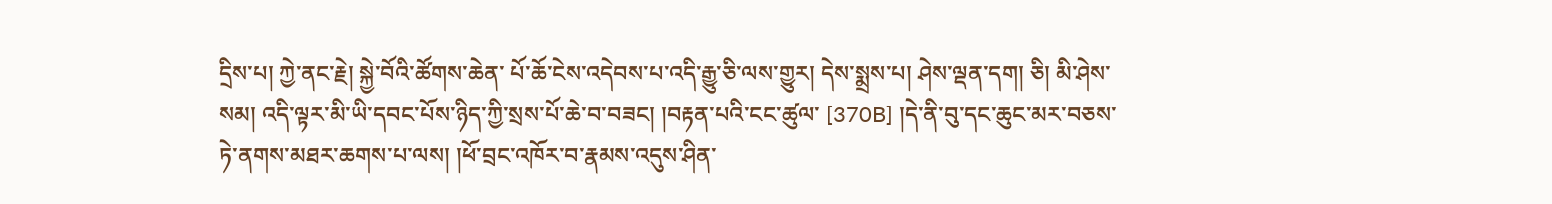དྲིས་པ། ཀྱེ་ནང་རྗེ། སྐྱེ་བོའི་ཚོགས་ཆེན་ པོ་ཆོ་ངེས་འདེབས་པ་འདི་རྒྱུ་ཅི་ལས་གྱུར། དེས་སྨྲས་པ། ཤེས་ལྡན་དག། ཅི། མི་ཤེས་སམ། འདི་ལྟར་མི་ཡི་དབང་པོས་ཉིད་ཀྱི་སྲས་པོ་ཆེ་བ་བཟང། །བརྟན་པའི་ངང་ཚུལ་ [370B] །དེ་ནི་བུ་དང་ཆུང་མར་བཅས་ཏེ་ནགས་མཐར་ཆགས་པ་ལས། །ཕོ་བྲང་འཁོར་བ་རྣམས་འདུས་ཤིན་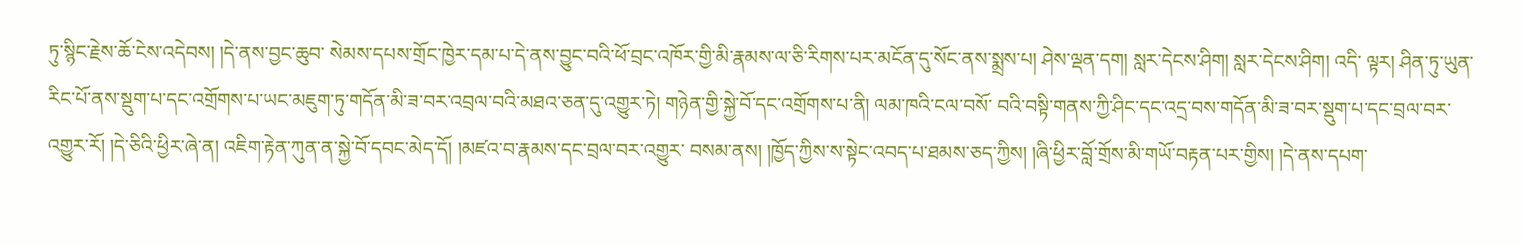ཏུ་སྙིང་རྗེས་ཆོ་ངེས་འདེབས། །དེ་ནས་བྱང་ཆུབ་ སེམས་དཔས་གྲོང་ཁྱེར་དམ་པ་དེ་ནས་བྱུང་བའི་ཕོ་བྲང་འཁོར་གྱི་མི་རྣམས་ལ་ཅི་རིགས་པར་མངོན་དུ་སོང་ནས་སྨྲས་པ། ཤེས་ལྡན་དག། སླར་དེངས་ཤིག། སླར་དེངས་ཤིག། འདི་ ལྟར། ཤིན་ཏུ་ཡུན་རིང་པོ་ནས་སྡུག་པ་དང་འགྲོགས་པ་ཡང་མཇུག་ཏུ་གདོན་མི་ཟ་བར་འབྲལ་བའི་མཐའ་ཅན་དུ་འགྱུར་ཏེ། གཉེན་གྱི་སྐྱེ་བོ་དང་འགྲོགས་པ་ནི། ལམ་ཁའི་ངལ་བསོ་ བའི་བསྟི་གནས་ཀྱི་ཤིང་དང་འདྲ་བས་གདོན་མི་ཟ་བར་སྡུག་པ་དང་བྲལ་བར་འགྱུར་རོ། །དེ་ཅིའི་ཕྱིར་ཞེ་ན། འཇིག་རྟེན་ཀུན་ན་སྐྱེ་བོ་དབང་མེད་དོ། །མཛའ་བ་རྣམས་དང་བྲལ་བར་འགྱུར་ བསམ་ནས། །ཁྱོད་ཀྱིས་ས་སྟེང་འབད་པ་ཐམས་ཅད་ཀྱིས། །ཞི་ཕྱིར་བློ་གྲོས་མི་གཡོ་བརྟན་པར་གྱིས། །དེ་ནས་དཔག་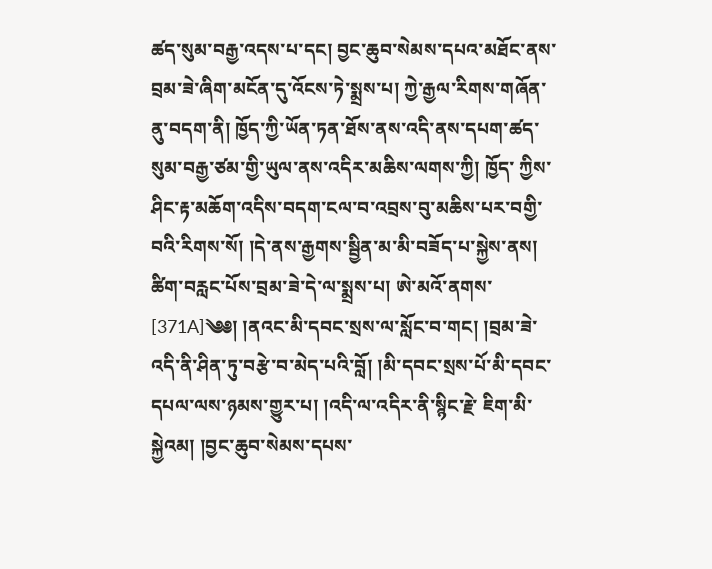ཚད་སུམ་བརྒྱ་འདས་པ་དང། བྱང་ཆུབ་སེམས་དཔའ་མཐོང་ནས་ བྲམ་ཟེ་ཞིག་མངོན་དུ་འོངས་ཏེ་སྨྲས་པ། ཀྱེ་རྒྱལ་རིགས་གཞོན་ནུ་བདག་ནི། ཁྱོད་ཀྱི་ཡོན་ཏན་ཐོས་ནས་འདི་ནས་དཔག་ཚད་སུམ་བརྒྱ་ཙམ་གྱི་ཡུལ་ནས་འདིར་མཆིས་ལགས་ཀྱི། ཁྱོད་ ཀྱིས་ཤིང་རྟ་མཆོག་འདིས་བདག་ངལ་བ་འབྲས་བུ་མཆིས་པར་བགྱི་བའི་རིགས་སོ། །དེ་ནས་རྒྱགས་སྦྱིན་མ་མི་བཟོད་པ་སྐྱེས་ནས། ཚིག་བརླང་པོས་བྲམ་ཟེ་དེ་ལ་སྨྲས་པ། ཨེ་མའོ་ནགས་ [371A]༄༅། །ནའང་མི་དབང་སྲས་ལ་སློང་བ་གང། །བྲམ་ཟེ་འདི་ནི་ཤིན་ཏུ་བརྩེ་བ་མེད་པའི་བློ། །མི་དབང་སྲས་པོ་མི་དབང་དཔལ་ལས་ཉམས་གྱུར་པ། །འདི་ལ་འདིར་ནི་སྙིང་རྗེ་ ཇིག་མི་སྐྱེའམ། །བྱང་ཆུབ་སེམས་དཔས་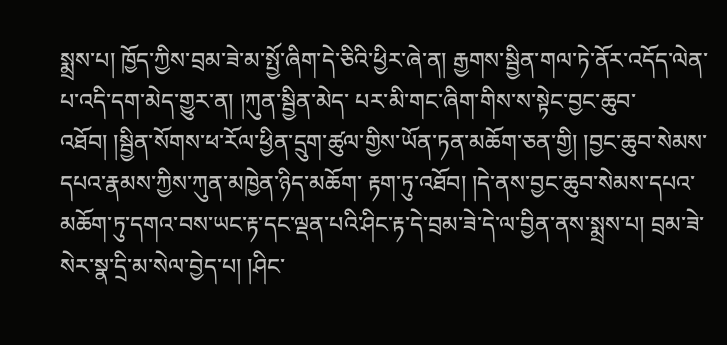སྨྲས་པ། ཁྱོད་ཀྱིས་བྲམ་ཟེ་མ་སྤྱོ་ཞིག་དེ་ཅིའི་ཕྱིར་ཞེ་ན། རྒྱགས་སྦྱིན་གལ་ཏེ་ནོར་འདོད་ལེན་པ་འདི་དག་མེད་གྱུར་ན། །ཀུན་སྦྱིན་མེད་ པར་མི་གང་ཞིག་གིས་ས་སྟེང་བྱང་ཆུབ་འཐོབ། །སྦྱིན་སོགས་ཕ་རོལ་ཕྱིན་དྲུག་ཚུལ་གྱིས་ཡོན་ཏན་མཆོག་ཅན་གྱི། །བྱང་ཆུབ་སེམས་དཔའ་རྣམས་ཀྱིས་ཀུན་མཁྱེན་ཉིད་མཆོག་ རྟག་ཏུ་འཐོབ། །དེ་ནས་བྱང་ཆུབ་སེམས་དཔའ་མཆོག་ཏུ་དགའ་བས་ཡང་རྟ་དང་ལྡན་པའི་ཤིང་རྟ་དེ་བྲམ་ཟེ་དེ་ལ་བྱིན་ནས་སྨྲས་པ། བྲམ་ཟེ་སེར་སྣ་དྲི་མ་སེལ་བྱེད་པ། །ཤིང་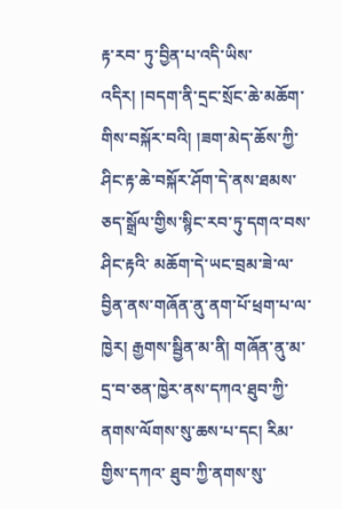རྟ་རབ་ ཏུ་བྱིན་པ་འདི་ཡིས་འདིར། །བདག་ནི་དྲང་སྲོང་ཆེ་མཆོག་གིས་བསྐོར་བའི། །ཟག་མེད་ཆོས་ཀྱི་ཤིང་རྟ་ཆེ་བསྐོར་ཤོག་དེ་ནས་ཐམས་ཅད་སྒྲོལ་གྱིས་སྙིང་རབ་ཏུ་དགའ་བས་ཤིང་རྟའི་ མཆོག་དེ་ཡང་བྲམ་ཟེ་ལ་བྱིན་ནས་གཞོན་ནུ་ནག་པོ་ཕྲག་པ་ལ་ཁྱེར། རྒྱགས་སྦྱིན་མ་ནི། གཞོན་ནུ་མ་དྲ་བ་ཅན་ཁྱེར་ནས་དཀའ་ཐུབ་ཀྱི་ནགས་ལོགས་སུ་ཆས་པ་དང། རིམ་གྱིས་དཀའ་ ཐུབ་ཀྱི་ནགས་སུ་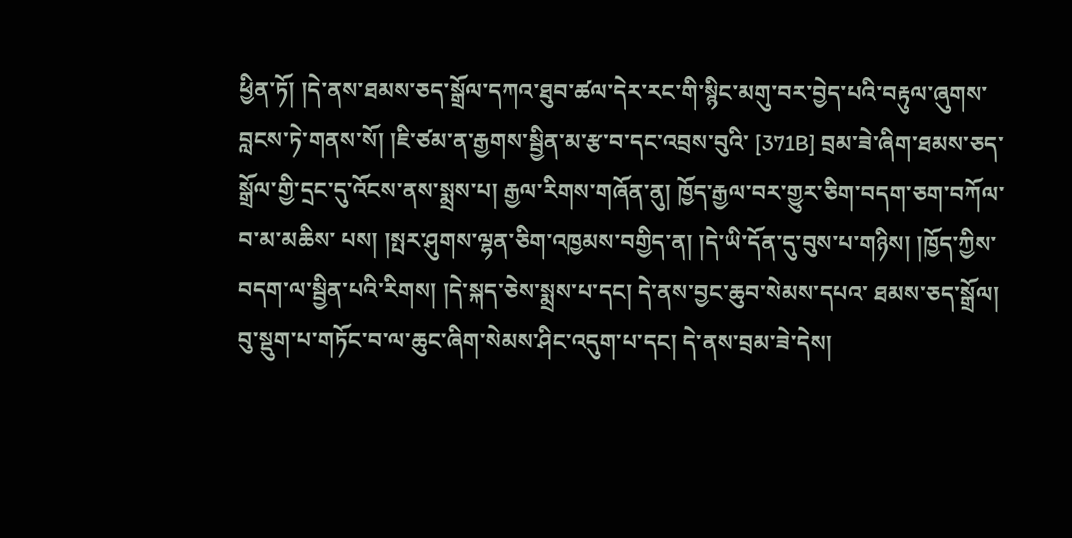ཕྱིན་ཏོ། །དེ་ནས་ཐམས་ཅད་སྒྲོལ་དཀའ་ཐུབ་ཚལ་དེར་རང་གི་སྙིང་མགུ་བར་བྱེད་པའི་བརྟུལ་ཞུགས་བླངས་ཏེ་གནས་སོ། །ཇི་ཙམ་ན་རྒྱགས་སྦྱིན་མ་རྩ་བ་དང་འབྲས་བུའི་ [371B] བྲམ་ཟེ་ཞིག་ཐམས་ཅད་སྒྲོལ་གྱི་དྲང་དུ་འོངས་ནས་སྨྲས་པ། རྒྱལ་རིགས་གཞོན་ནུ། ཁྱོད་རྒྱལ་བར་གྱུར་ཅིག་བདག་ཅག་བཀོལ་བ་མ་མཆིས་ པས། །སྤར་ཤུགས་ལྷན་ཅིག་འཁྱམས་བགྱིད་ན། །དེ་ཡི་དོན་དུ་བུས་པ་གཉིས། །ཁྱོད་ཀྱིས་བདག་ལ་སྦྱིན་པའི་རིགས། །དེ་སྐད་ཅེས་སྨྲས་པ་དང། དེ་ནས་བྱང་ཆུབ་སེམས་དཔའ་ ཐམས་ཅད་སྒྲོལ། བུ་སྡུག་པ་གཏོང་བ་ལ་ཆུང་ཞིག་སེམས་ཤིང་འདུག་པ་དང། དེ་ནས་བྲམ་ཟེ་དེས།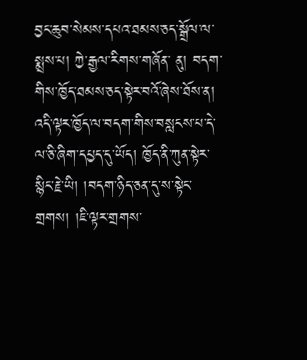བྱང་ཆུབ་སེམས་དཔའ་ཐམས་ཅད་སྒྲོལ་ལ་སྨྲས་པ། ཀྱེ་རྒྱལ་རིགས་གཞོན་ ནུ། བདག་གིས་ཁྱོད་ཐམས་ཅད་སྟེར་བའོ་ཞེས་ཐོས་ན། འདི་ལྟར་ཁྱོད་ལ་བདག་གིས་བསླངས་པ་དེ་ལ་ཅི་ཞིག་དཔྱད་དུ་ཡོད། ཁྱོད་ནི་ཀུན་སྟེར་སྙིང་རྗེ་ཡི། །བདག་ཉིད་ཅན་དུ་ས་སྟེང་ གྲགས། །ཇི་ལྟར་གྲགས་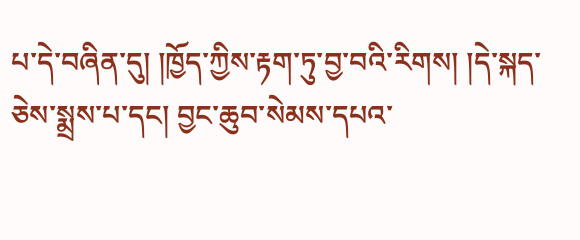པ་དེ་བཞིན་དུ། །ཁྱོད་ཀྱིས་རྟག་ཏུ་བྱ་བའི་རིགས། །དེ་སྐད་ཅེས་སྨྲས་པ་དང། བྱང་ཆུབ་སེམས་དཔའ་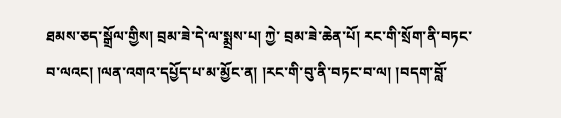ཐམས་ཅད་སྒྲོལ་གྱིས། བྲམ་ཟེ་དེ་ལ་སྨྲས་པ། ཀྱེ་ བྲམ་ཟེ་ཆེན་པོ། རང་གི་སྲོག་ནི་བཏང་བ་ལའང། །ལན་འགའ་དཔྱོད་པ་མ་མྱོང་ན། །རང་གི་བུ་ནི་བཏང་བ་ལ། །བདག་བློ་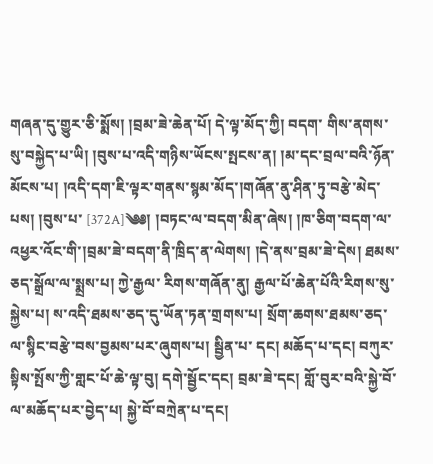གཞན་དུ་གྱུར་ཅི་སྨོས། །བྲམ་ཟེ་ཆེན་པོ། དེ་ལྟ་མོད་ཀྱི། བདག་ གིས་ནགས་སུ་བསྐྱེད་པ་ཡི། །བུས་པ་འདི་གཉིས་ཡོངས་སྤངས་ན། །མ་དང་བྲལ་བའི་ཉོན་མོངས་པ། །འདི་དག་ཇི་ལྟར་གནས་སྙམ་མོད་།གཞོན་ནུ་ཤིན་ཏུ་བརྩེ་མེད་པས། །བུས་པ་ [372A]༄༅། །བཏང་ལ་བདག་མིན་ཞེས། །ཁ་ཅིག་བདག་ལ་འཕྱར་འོང་གི་།བྲམ་ཟེ་བདག་ནི་ཁྲིད་ན་ལེགས། །དེ་ནས་བྲམ་ཟེ་དེས། ཐམས་ཅད་སྒྲོལ་ལ་སྨྲས་པ། ཀྱེ་རྒྱལ་ རིགས་གཞོན་ནུ། རྒྱལ་པོ་ཆེན་པོའི་རིགས་སུ་སྐྱེས་པ། ས་འདི་ཐམས་ཅད་དུ་ཡོན་ཏན་གྲགས་པ། སྲོག་ཆགས་ཐམས་ཅད་ལ་སྙིང་བརྩེ་བས་བྱམས་པར་ཞུགས་པ། སྦྱིན་པ་ དང། མཆོད་པ་དང། བཀུར་སྟིས་སྤོས་ཀྱི་གླང་པོ་ཆེ་ལྟ་བུ། དགེ་སྦྱོང་དང། བྲམ་ཟེ་དང། གློ་བུར་བའི་སྐྱེ་བོ་ལ་མཆོད་པར་བྱེད་པ། སྐྱེ་བོ་བཀྲེན་པ་དང།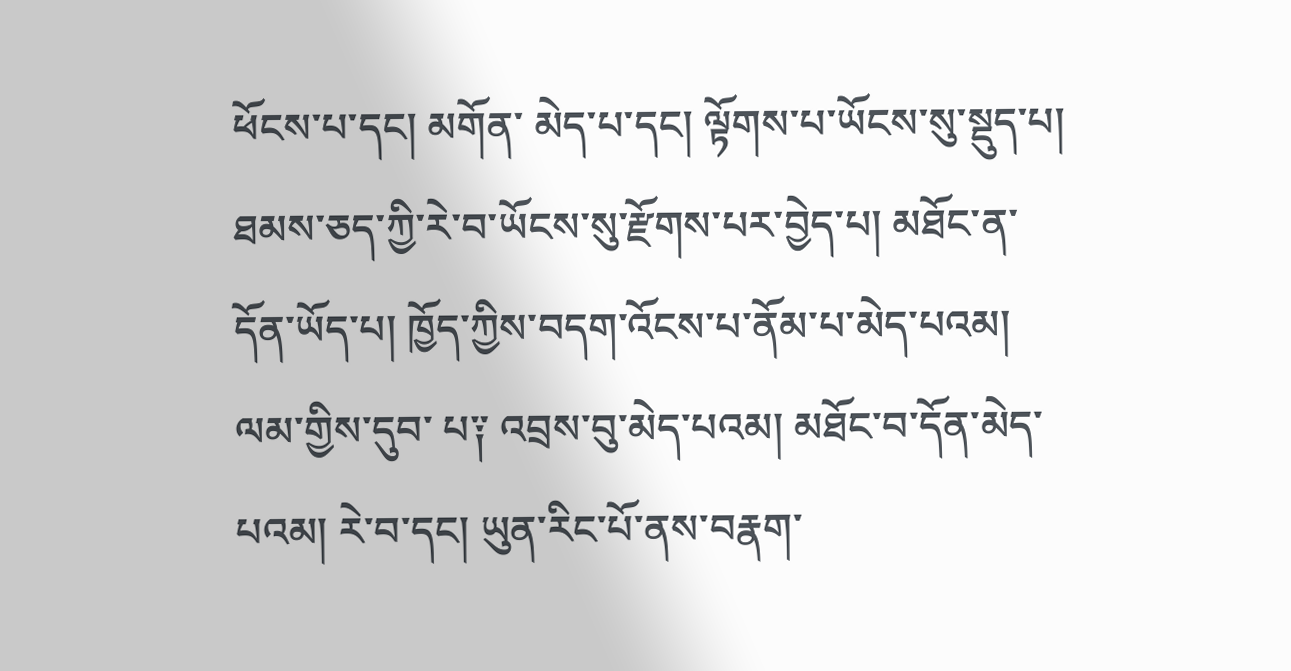ཕོངས་པ་དང། མགོན་ མེད་པ་དང། ལྟོགས་པ་ཡོངས་སུ་སྡུད་པ། ཐམས་ཅད་ཀྱི་རེ་བ་ཡོངས་སུ་རྫོགས་པར་བྱེད་པ། མཐོང་ན་དོན་ཡོད་པ། ཁྱོད་ཀྱིས་བདག་འོངས་པ་ནོམ་པ་མེད་པའམ། ལམ་གྱིས་དུབ་ པ༑ འབྲས་བུ་མེད་པའམ། མཐོང་བ་དོན་མེད་པའམ། རེ་བ་དང། ཡུན་རིང་པོ་ནས་བརྣག་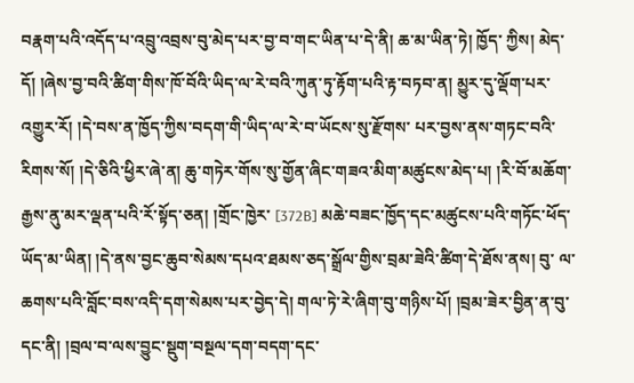བརྣག་པའི་འདོད་པ་འབྲུ་འབྲས་བུ་མེད་པར་བྱ་བ་གང་ཡིན་པ་དེ་ནི། ཆ་མ་ཡིན་ཏེ། ཁྱོད་ ཀྱིས། མེད་དོ། །ཞེས་བྱ་བའི་ཚིག་གིས་ཁོ་བོའི་ཡིད་ལ་རེ་བའི་ཀུན་ཏུ་རྟོག་པའི་རྟ་བཏབ་ན། མྱུར་དུ་ལྡོག་པར་འགྱུར་རོ། །དེ་བས་ན་ཁྱོད་ཀྱིས་བདག་གི་ཡིད་ལ་རེ་བ་ཡོངས་སུ་རྫོགས་ པར་བྱས་ནས་གཏང་བའི་རིགས་སོ། །དེ་ཅིའི་ཕྱིར་ཞེ་ན། ཆུ་གཏེར་གོས་སུ་གྱོན་ཞིང་གཟའ་མིག་མཚུངས་མེད་པ། །རི་བོ་མཆོག་རྒྱས་ནུ་མར་ལྡན་པའི་རོ་སྟོད་ཅན། །གྲོང་ཁྱེར་ [372B] མཆེ་བཟང་ཁྱོད་དང་མཚུངས་པའི་གཏོང་ཕོད་ཡོད་མ་ཡིན། །དེ་ནས་བྱང་ཆུབ་སེམས་དཔའ་ཐམས་ཅད་སྒྲོལ་གྱིས་བྲམ་ཟེའི་ཚིག་དེ་ཐོས་ནས། བུ་ ལ་ཆགས་པའི་བློང་བས་འདི་དག་སེམས་པར་བྱེད་དེ། གལ་ཏེ་རེ་ཞིག་བུ་གཉིས་པོ། །བྲམ་ཟེར་བྱིན་ན་བུ་དང་ནི། །བྲལ་བ་ལས་བྱུང་སྡུག་བསྔལ་དག་བདག་དང་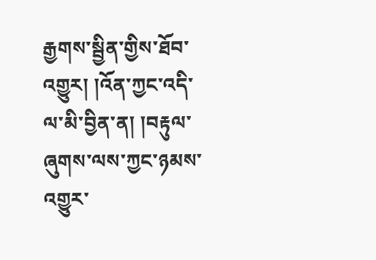རྒྱགས་སྦྱིན་གྱིས་ཐོབ་ འགྱུར། །འོན་ཀྱང་འདི་ལ་མི་བྱིན་ན། །བརྟུལ་ཞུགས་ལས་ཀྱང་ཉམས་འགྱུར་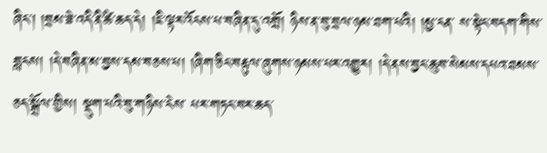ཞིང། །བྲམ་ཟེ་འདི་ནི་ཚི་ཆད་དེ། །ཇི་ལྟར་འོངས་པ་བཞིན་དུ་འགྲོ། ཉིས་ན་བུ་བྲལ་ཉམ་ཐག་པའི། །མྱ་ངན་ ས་སྟེང་བདག་གིས་བླངས། །དེ་བཞིན་མ་བྱས་དམ་བཅས་པ། །ཞིག་ཅིང་བརྟུལ་ཞུགས་ཉམས་པར་འགྱུར། །དེ་ནས་བྱང་ཆུབ་སེམས་དཔའ་ཐམས་ཅད་སྒྲོལ་གྱིས། སྡུག་པའི་བུ་གཉིས་ངེས་ པར་གཏང་བར་ཆད་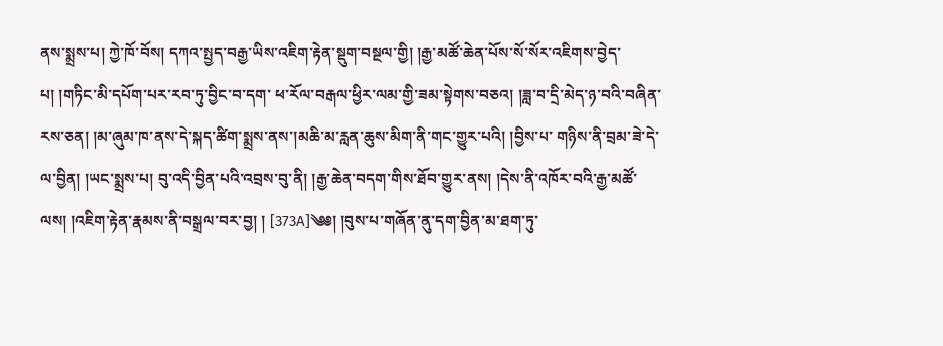ནས་སྨྲས་པ། ཀྱེ་ཁོ་བོས། དཀའ་སྤྱད་བརྒྱ་ཡིས་འཇིག་རྟེན་སྡུག་བསྔལ་གྱི། །རྒྱ་མཚོ་ཆེན་པོས་སོ་སོར་འཇིགས་བྱེད་པ། །གཏིང་མི་དཔོག་པར་རབ་ཏུ་བྱིང་བ་དག་ ཕ་རོལ་བརྒལ་ཕྱིར་ལམ་གྱི་ཟམ་སྟེགས་བཅའ། །ཟླ་བ་དྲི་མེད་ཉ་བའི་བཞིན་རས་ཅན། །མ་ཞུམ་ཁ་ནས་དེ་སྐད་ཚིག་སྨྲས་ནས་།མཆི་མ་རླན་ཆུས་མིག་ནི་གང་གྱུར་པའི། །བྱིས་པ་ གཉིས་ནི་བྲམ་ཟེ་དེ་ལ་བྱིན། །ཡང་སྨྲས་པ། བུ་འདི་བྱིན་པའི་འབྲས་བུ་ནི། །རྒྱ་ཆེན་བདག་གིས་ཐོབ་གྱུར་ནས། །དེས་ནི་འཁོར་བའི་རྒྱ་མཚོ་ལས། །འཇིག་རྟེན་རྣམས་ནི་བསྒྲལ་བར་བྱ། ། [373A]༄༅། །བུས་པ་གཞོན་ནུ་དག་བྱིན་མ་ཐག་ཏུ་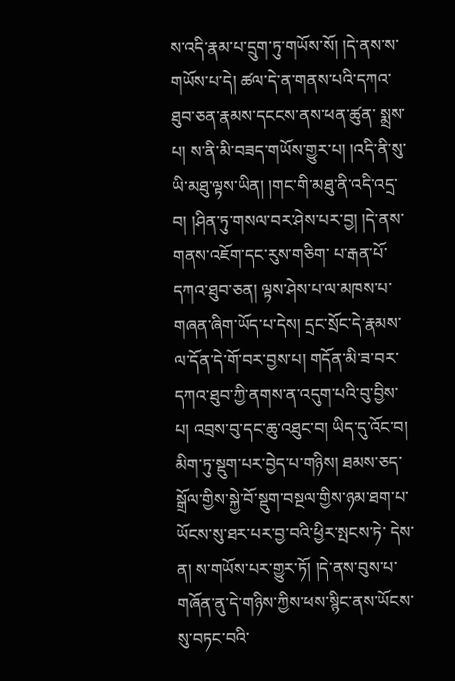ས་འདི་རྣམ་པ་དྲུག་ཏུ་གཡོས་སོ། །དེ་ནས་ས་གཡོས་པ་དེ། ཚལ་དེ་ན་གནས་པའི་དཀའ་ཐུབ་ཅན་རྣམས་དངངས་ནས་ཕན་ཚུན་ སྨྲས་པ། ས་ནི་མི་བཟད་གཡོས་གྱུར་པ། །འདི་ནི་སུ་ཡི་མཐུ་ལྟས་ཡིན། །གང་གི་མཐུ་ནི་འདི་འདྲ་བ། །ཤིན་ཏུ་གསལ་བར་ཤེས་པར་བྱ། །དེ་ནས་གནས་འཇོག་དང་རུས་གཅིག་ པ་རྒན་པོ་དཀའ་ཐུབ་ཅན། ལྟས་ཤེས་པ་ལ་མཁས་པ་གཞན་ཞིག་ཡོད་པ་དེས། དྲང་སྲོང་དེ་རྣམས་ལ་དོན་དེ་གོ་བར་བྱས་པ། གདོན་མི་ཟ་བར་དཀའ་ཐུབ་ཀྱི་ནགས་ན་འདུག་པའི་བུ་བྱིས་ པ། འབྲས་བུ་དང་ཆུ་འཐུང་བ། ཡིད་དུ་འོང་བ། མིག་ཏུ་སྡུག་པར་བྱེད་པ་གཉིས། ཐམས་ཅད་སྒྲོལ་གྱིས་སྐྱེ་བོ་སྡུག་བསྔལ་གྱིས་ཉམ་ཐག་པ་ཡོངས་སུ་ཐར་པར་བྱ་བའི་ཕྱིར་སྤངས་ཏེ་ དེས་ན། ས་གཡོས་པར་གྱུར་ཏོ། །དེ་ནས་བུས་པ་གཞོན་ནུ་དེ་གཉིས་ཀྱིས་ཕས་སྙིང་ནས་ཡོངས་སུ་བཏང་བའི་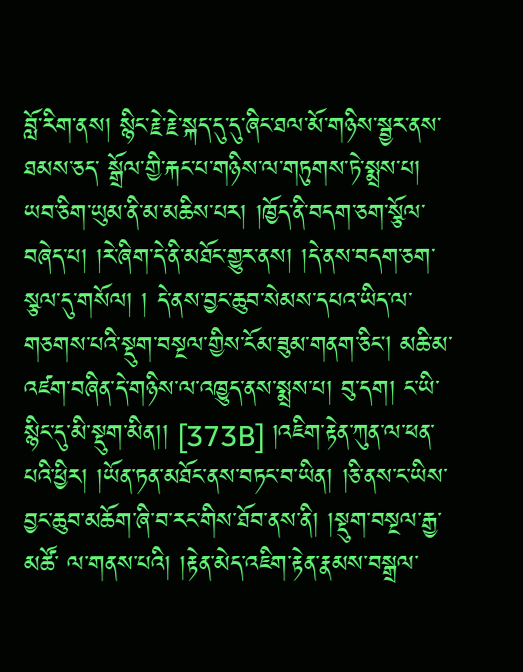བློ་རིག་ནས། སྙིང་རྗེ་རྗེ་སྐད་དུ་དུ་ཞིང་ཐལ་མོ་གཉིས་སྦྱར་ནས་ཐམས་ཅད་ སྒྲོལ་གྱི་རྐང་པ་གཉིས་ལ་གཏུགས་ཏེ་སྨྲས་པ། ཡབ་ཅིག་ཡུམ་ནི་མ་མཆིས་པར། །ཁྱོད་ནི་བདག་ཅག་སྩོལ་བཞེད་པ། །རེ་ཞིག་དེ་ནི་མཐོང་གྱུར་ནས། །དེ་ནས་བདག་ཅག་སྩལ་དུ་གསོལ། ། དེ་ནས་བྱང་ཆུབ་སེམས་དཔའ་ཡིད་ལ་གཅགས་པའི་སྡུག་བསྔལ་གྱིས་ངོམ་ཟུམ་གནག་ཅིང། མཆི་མ་འཛག་བཞིན་དེ་གཉིས་ལ་འཁྱུད་ནས་སྨྲས་པ། བུ་དག། ང་ཡི་སྙིང་དུ་མི་སྡུག་མིན།། [373B] །འཇིག་རྟེན་ཀུན་ལ་ཕན་པའི་ཕྱིར། །ཡོན་ཏན་མཐོང་ནས་བཏང་བ་ཡིན། །ཅི་ནས་ང་ཡིས་བྱང་ཆུབ་མཆོག་ཞི་བ་རང་གིས་ཐོབ་ནས་ནི། །སྡུག་བསྔལ་རྒྱ་མཚོ་ ལ་གནས་པའི། །རྟེན་མེད་འཇིག་རྟེན་རྣམས་བསྒྲལ་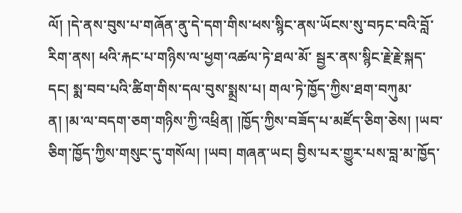ལོ། །དེ་ནས་བུས་པ་གཞོན་ནུ་དེ་དག་གིས་ཕས་སྙིང་ནས་ཡོངས་སུ་བཏང་བའི་བློ་རིག་ནས། ཕའི་རྐང་པ་གཉིས་ལ་ཕྱག་འཚལ་ཏེ་ཐལ་མོ་ སྦྱར་ནས་སྙིང་རྗེ་རྗེ་སྐད་དང། སྨ་བབ་པའི་ཚིག་གིས་དལ་བུས་སྨྲས་པ། གལ་ཏེ་ཁྱོད་ཀྱིས་ཐག་བཀུམ་ན། །མ་ལ་བདག་ཅག་གཉིས་ཀྱི་འཕྲིན། །ཁྱོད་ཀྱིས་བཟོད་པ་མཛོད་ཅིག་ཅེས། །ཡབ་ ཅིག་ཁྱོད་ཀྱིས་གསུང་དུ་གསོལ། །ཡབ། གཞན་ཡང། བྱིས་པར་གྱུར་པས་བླ་མ་ཁྱོད་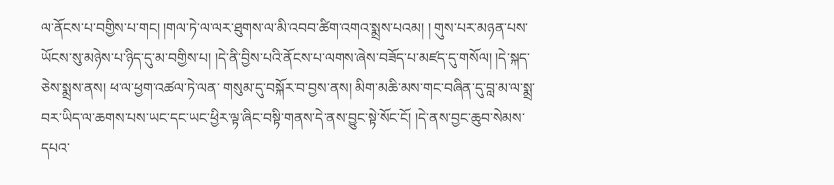ལ་ནོངས་པ་བགྱིས་པ་གང། །གལ་ཏེ་ལ་ལར་ཐུགས་ལ་མི་འབབ་ཚིག་འགའ་སྨྲས་པའམ། ། གུས་པར་མཉན་པས་ཡོངས་སུ་མཉེས་པ་ཉིད་དུ་མ་བགྱིས་པ། །དེ་ནི་བྱིས་པའི་ནོངས་པ་ལགས་ཞེས་བཟོད་པ་མཛད་དུ་གསོལ། །དེ་སྐད་ཅེས་སྨྲས་ནས། ཕ་ལ་ཕྱག་འཚལ་ཏེ་ལན་ གསུམ་དུ་བསྐོར་བ་བྱས་ནས། མིག་མཆི་མས་གང་བཞིན་དུ་བླ་མ་ལ་སྨྲ་བར་ཡིད་ལ་ཆགས་པས་ཡང་དང་ཡང་ཕྱིར་ལྟ་ཞིང་བསྟི་གནས་དེ་ནས་བྱུང་སྟེ་སོང་ངོ། །དེ་ནས་བྱང་ཆུབ་སེམས་ དཔའ་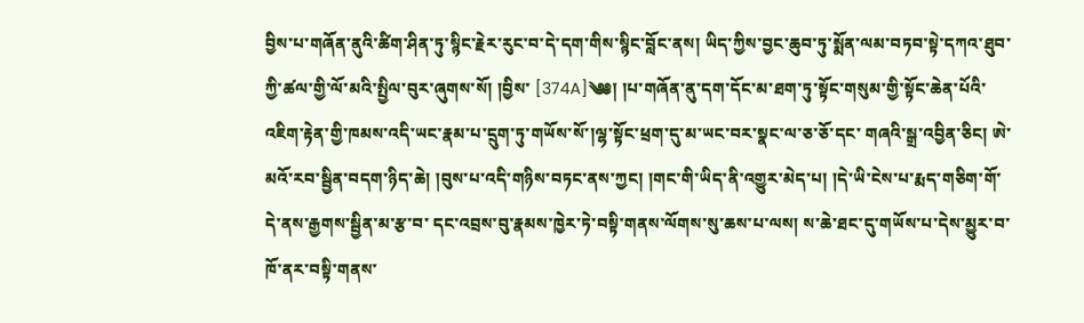བྱིས་པ་གཞོན་ནུའི་ཚིག་ཤིན་ཏུ་སྙིང་རྗེར་རུང་བ་དེ་དག་གིས་སྙིང་བློང་ནས། ཡིད་ཀྱིས་བྱང་ཆུབ་ཏུ་སྨོན་ལམ་བཏབ་སྟེ་དཀའ་ཐུབ་ཀྱི་ཚལ་གྱི་ལོ་མའི་སྤྱིལ་བུར་ཞུགས་སོ། །བྱིས་ [374A]༄༅། །པ་གཞོན་ནུ་དག་དོང་མ་ཐག་ཏུ་སྟོང་གསུམ་གྱི་སྟོང་ཆེན་པོའི་འཇིག་རྟེན་གྱི་ཁམས་འདི་ཡང་རྣམ་པ་དྲུག་ཏུ་གཡོས་སོ་།ལྷ་སྟོང་ཕྲག་དུ་མ་ཡང་བར་སྣང་ལ་ཅ་ཅོ་དང་ གཞའི་སྒྲ་འབྱིན་ཅིང། ཨེ་མའོ་རབ་སྦྱིན་བདག་ཉིད་ཆེ། །བུས་པ་འདི་གཉིས་བཏང་ནས་ཀྱང། །གང་གི་ཡིད་ནི་འགྱུར་མེད་པ། །དེ་ཡི་ངེས་པ་རྨད་གཅིག་གོ་དེ་ནས་རྒྱགས་སྦྱིན་མ་རྩ་བ་ དང་འབྲས་བུ་རྣམས་ཁྱེར་ཏེ་བསྟི་གནས་ལོགས་སུ་ཆས་པ་ལས། ས་ཆེ་ཐང་དུ་གཡོས་པ་དེས་མྱུར་བ་ཁོ་ནར་བསྟི་གནས་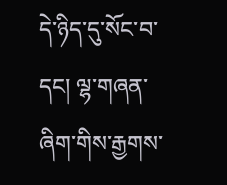དེ་ཉིད་དུ་སོང་བ་དང། ལྷ་གཞན་ཞིག་གིས་རྒྱགས་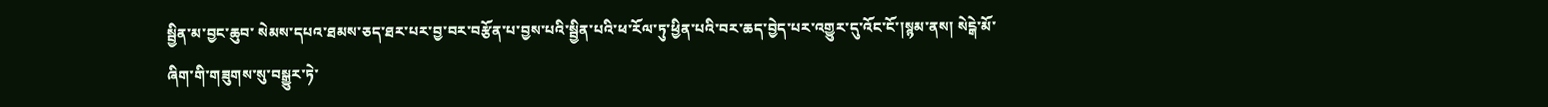སྦྱིན་མ་བྱང་ཆུབ་ སེམས་དཔའ་ཐམས་ཅད་ཐར་པར་བྱ་བར་བརྩོན་པ་བྱས་པའི་སྦྱིན་པའི་ཕ་རོལ་ཏུ་ཕྱིན་པའི་བར་ཆད་བྱེད་པར་འགྱུར་དུ་འོང་ངོ་།སྙམ་ནས། སེངྒེ་མོ་ཞིག་གི་གཟུགས་སུ་བསྒྱུར་ཏེ་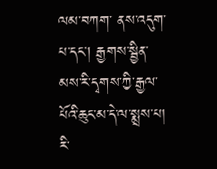ལམ་བཀག་ ནས་འདུག་པ་དང། རྒྱགས་སྦྱིན་མས་རི་དྭགས་ཀྱི་རྒྱལ་པོའི་ཆུང་མ་དེ་ལ་སྨྲས་པ། རི་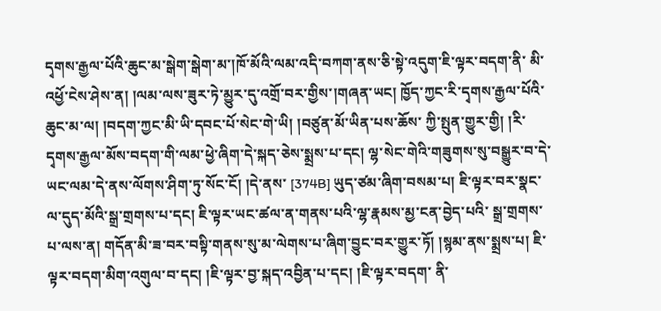དྭགས་རྒྱལ་པོའི་ཆུང་མ་སྒེག་སྒེག་མ་།ཁོ་མོའི་ལམ་འདི་བཀག་ནས་ཅི་སྟེ་འདུག་ཇི་ལྟར་བདག་ནི་ མི་འཕྱོ་ངེས་ཤེས་ན། །ལམ་ལས་ཟུར་ཏེ་མྱུར་དུ་འགྲོ་བར་གྱིས་།གཞན་ཡང། ཁྱོད་ཀྱང་རི་དྭགས་རྒྱལ་པོའི་ཆུང་མ་ལ། །བདག་ཀྱང་མི་ཡི་དབང་པོ་སེང་གེ་ཡི། །བཙུན་མོ་ཡིན་པས་ཆོས་ ཀྱི་སྤུན་གྱུར་གྱི། །རི་དྭགས་རྒྱལ་མོས་བདག་གི་ལམ་ཕྱེ་ཞིག་དེ་སྐད་ཅེས་སྨྲས་པ་དང། ལྷ་སེང་གེའི་གཟུགས་སུ་བསྒྱུར་བ་དེ་ཡང་ལམ་དེ་ནས་ལོགས་ཤིག་ཏུ་སོང་ངོ། །དེ་ནས་ [374B] ཡུད་ཙམ་ཞིག་བསམ་པ། ཇི་ལྟར་བར་སྣང་ལ་དུད་མོའི་སྒྲ་གྲགས་པ་དང། ཇི་ལྟར་ཡང་ཚལ་ན་གནས་པའི་ལྷ་རྣམས་མྱ་ངན་བྱེད་པའི་ སྒྲ་གྲགས་པ་ལས་ན། གདོན་མི་ཟ་བར་བསྟི་གནས་སུ་མ་ལེགས་པ་ཞིག་བྱུང་བར་གྱུར་ཏོ། །སྙམ་ནས་སྨྲས་པ། ཇི་ལྟར་བདག་མིག་འགུལ་བ་དང། །ཇི་ལྟར་བྱ་སྐད་འབྱིན་པ་དང། །ཇི་ལྟར་བདག་ ནི་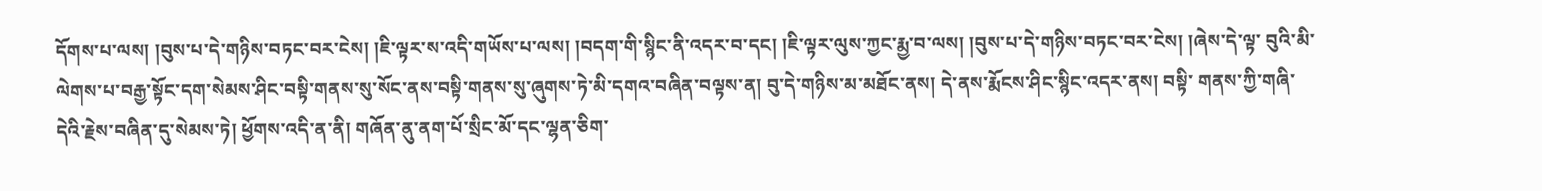དོགས་པ་ལས། །བུས་པ་དེ་གཉིས་བཏང་བར་ངེས། །ཇི་ལྟར་ས་འདི་གཡོས་པ་ལས། །བདག་གི་སྙིང་ནི་འདར་བ་དང། །ཇི་ལྟར་ལུས་ཀྱང་རྨྱ་བ་ལས། །བུས་པ་དེ་གཉིས་བཏང་བར་ངེས། །ཞེས་དེ་ལྟ་ བུའི་མི་ལེགས་པ་བརྒྱ་སྟོང་དག་སེམས་ཤིང་བསྟི་གནས་སུ་སོང་ནས་བསྟི་གནས་སུ་ཞུགས་ཏེ་མི་དགའ་བཞིན་བལྟས་ན། བུ་དེ་གཉིས་མ་མཐོང་ནས། དེ་ནས་རྨོངས་ཤིང་སྙིང་འདར་ནས། བསྟི་ གནས་ཀྱི་གཞི་དེའི་རྗེས་བཞིན་དུ་སེམས་ཏེ། ཕྱོགས་འདི་ན་ནི། གཞོན་ནུ་ནག་པོ་སྲིང་མོ་དང་ལྷན་ཅིག་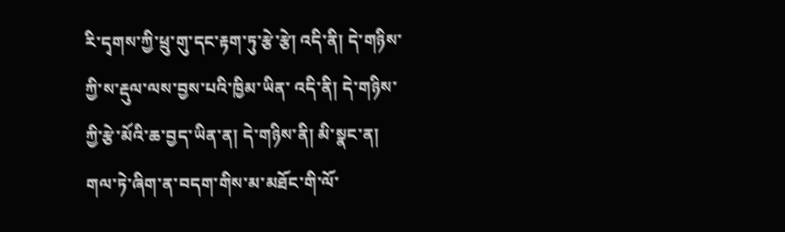རི་དྭགས་ཀྱི་ཕྲུ་གུ་དང་རྟག་ཏུ་རྩེ་རྩེ། འདི་ནི། དེ་གཉིས་ཀྱི་ས་རྡུལ་ལས་བྱས་པའི་ཁྱིམ་ཡིན་ འདི་ནི། དེ་གཉིས་ཀྱི་རྩེ་མོའི་ཆ་བྱད་ཡིན་ན། དེ་གཉིས་ནི། མི་སྣང་ན། གལ་ཏེ་ཞིག་ན་བདག་གིས་མ་མཐོང་གི་ལོ་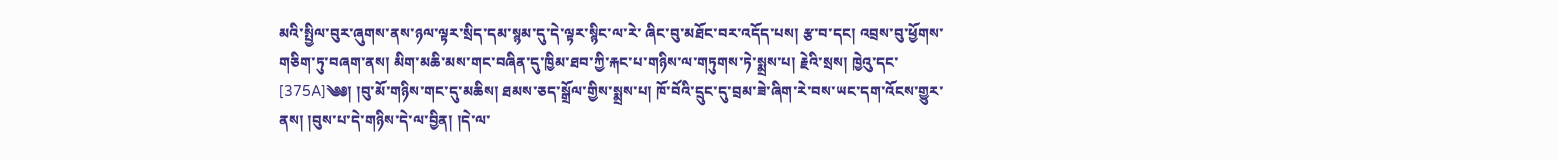མའི་སྤྱིལ་བུར་ཞུགས་ནས་ཉལ་ལྟར་སྲིད་དམ་སྙམ་དུ་དེ་ལྟར་སྙིང་ལ་རེ་ ཞིང་བུ་མཐོང་བར་འདོད་པས། རྩ་བ་དང། འབྲས་བུ་ཕྱོགས་གཅིག་ཏུ་བཞག་ནས། མིག་མཆི་མས་གང་བཞིན་དུ་ཁྱིམ་ཐབ་ཀྱི་རྐང་པ་གཉིས་ལ་གཏུགས་ཏེ་སྨྲས་པ། རྗེའི་སྲས། ཁྱེའུ་དང་ [375A]༄༅། །བུ་མོ་གཉིས་གང་དུ་མཆིས། ཐམས་ཅད་སྒྲོལ་གྱིས་སྨྲས་པ། ཁོ་བོའི་དྲུང་དུ་བྲམ་ཟེ་ཞིག་རེ་བས་ཡང་དག་འོངས་གྱུར་ནས། །བུས་པ་དེ་གཉིས་དེ་ལ་བྱིན། །དེ་ལ་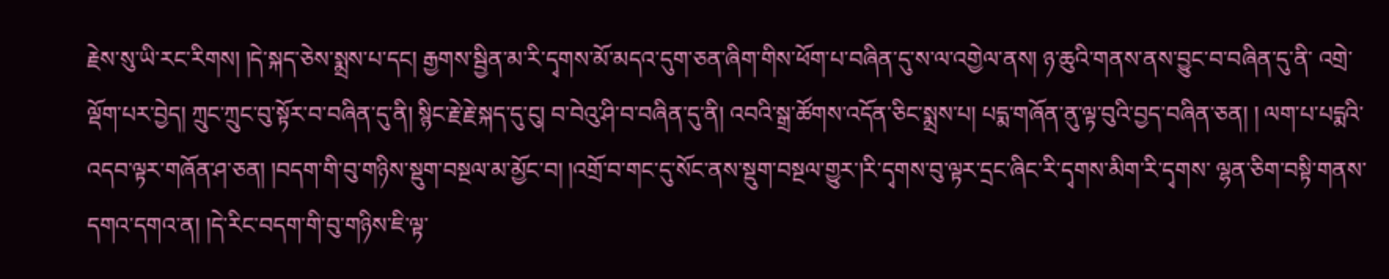རྗེས་སུ་ཡི་རང་རིགས། །དེ་སྐད་ཅེས་སྨྲས་པ་དང། རྒྱགས་སྦྱིན་མ་རི་དྭགས་མོ་མདའ་དུག་ཅན་ཞིག་གིས་ཕོག་པ་བཞིན་དུ་ས་ལ་འགྱེལ་ནས། ཉ་ཆུའི་གནས་ནས་བྱུང་བ་བཞིན་དུ་ནི་ འགྲེ་ལྡོག་པར་བྱེད། ཀྲུང་ཀྲུང་བུ་སྟོར་བ་བཞིན་དུ་ནི། སྙིང་རྗེ་རྗེ་སྐད་དུ་ངུ། བ་བེའུ་ཤི་བ་བཞིན་དུ་ནི། འབའི་སྒྲ་ཚོགས་འདོན་ཅིང་སྨྲས་པ། པདྨ་གཞོན་ནུ་ལྟ་བུའི་བྱད་བཞིན་ཅན། ། ལག་པ་པདྨའི་འདབ་ལྟར་གཞོན་ཤ་ཅན། །བདག་གི་བུ་གཉིས་སྡུག་བསྔལ་མ་མྱོང་བ། །འགྲོ་བ་གང་དུ་སོང་ནས་སྡུག་བསྔལ་གྱུར་།རི་དྭགས་བུ་ལྟར་དྲང་ཞིང་རི་དྭགས་མིག་རི་དྭགས་ ལྷན་ཅིག་བསྟི་གནས་དགའ་དགའ་ན། །དེ་རིང་བདག་གི་བུ་གཉིས་ཇི་ལྟ་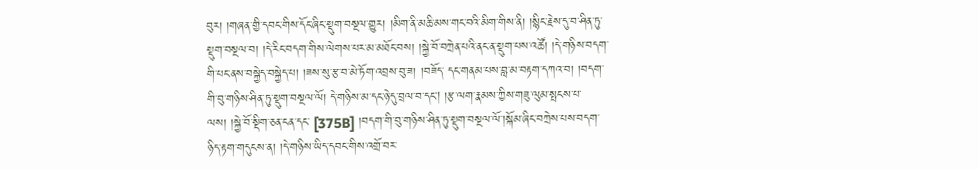བུར། །གཞན་གྱི་དབང་གིས་དོང་ཞིང་སྡུག་བསྔལ་གྱུར། །མིག་ནི་མཆི་མས་གང་བའི་མིག་གིས་ནི། །སྙིང་རྗེས་དུ་བ་ཤིན་ཏུ་ སྡུག་བསྔལ་བ། །དེ་རིང་བདག་གིས་ལེགས་པར་མ་མཐོང་བས། །སྐྱེ་བོ་བཀྲེན་པའི་ནང་ན་སྡུག་པས་འཚོ། །དེ་གཉིས་བདག་གི་པང་ནས་བསྐྱེད་བསྐྱེད་པ། །ཟས་སུ་རྩ་བ་མེ་ཏོག་འབྲས་བུ་ཟ། །བཟོད་ དང་གནམ་པས་བླ་མ་བརྟག་དཀའ་བ། །བདག་གི་བུ་གཉིས་ཤིན་ཏུ་སྡུག་བསྔལ་ལོ། དེ་གཉིས་མ་དང་ཉེ་དུ་བྲལ་བ་དང། །རྩ་ལག་རྣམས་ཀྱིས་གཟུ་ལུམ་སྤངས་པ་ལས། །སྐྱེ་བོ་སྡིག་ཅན་ངན་དང་ [375B] །བདག་གི་བུ་གཉིས་ཤིན་ཏུ་སྡུག་བསྔལ་ལོ་།སྐོམ་ཞིང་བཀྲེས་པས་བདག་ཉིད་རྟག་གདུངས་ན། །དེ་གཉིས་ཡིད་དབང་གིས་འགྲོ་བར་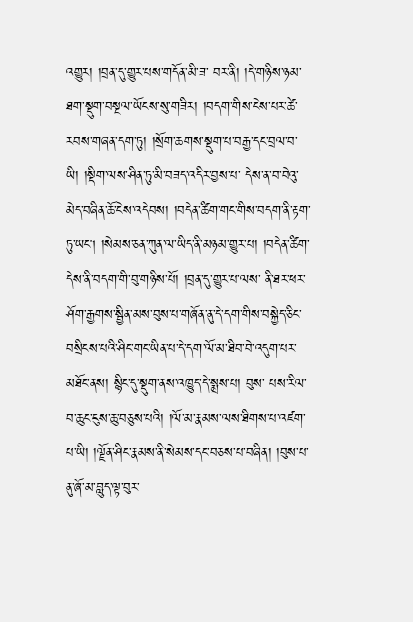འགྱུར། །བྲན་དུ་གྱུར་པས་གདོན་མི་ཟ་ བར་ནི། །དེ་གཉིས་ཉམ་ཐག་སྡུག་བསྔལ་ཡོངས་སུ་གཟིར། །བདག་གིས་ངེས་པར་ཚེ་རབས་གཞན་དག་ཏུ། །སྲོག་ཆགས་སྡུག་པ་བརྒྱ་དང་བྲལ་བ་ཡི། །སྡིག་ལས་ཤིན་ཏུ་མི་བཟད་འདིར་བྱས་པ་ དེས་ན་བ་བེའུ་མེད་བཞིན་ཆོ་ངེས་འདེབས། །བདེན་ཚིག་གང་གིས་བདག་ནི་རྟག་ཏུ་ཡང། །སེམས་ཅན་ཀུན་ལ་ཡིད་ནི་མཉམ་གྱུར་པ། །བདེན་ཚིག་དེས་ནི་བདག་གི་བུ་གཉིས་པོ། །བྲན་དུ་གྱུར་པ་ལས་ ནི་ཐར་ཕར་ཤོག་རྒྱགས་སྦྱིན་མས་བུས་པ་གཞོན་ནུ་དེ་དག་གིས་བསྐྱེད་ཅིང་བསྲིངས་པའི་ཤིང་གང་ཡིན་པ་དེ་དག་ལོ་མ་ཐིབ་བེ་འདུག་པར་མཐོང་ནས། སྙིང་དུ་སྡུག་ནས་འཁྱུད་དེ་སྨྲས་པ། བུས་ པས་རིལ་བ་ཆུང་ངུས་ཆུ་བཅུས་པའི། །ལོ་མ་རྣམས་ལས་ཐིགས་པ་འཛག་པ་ཡི། །ལྗོན་ཤིང་རྣམས་ནི་སེམས་དང་བཅས་པ་བཞིན། །བུས་པ་ནུ་ཞོ་མ་བླུད་ལྟ་བུར་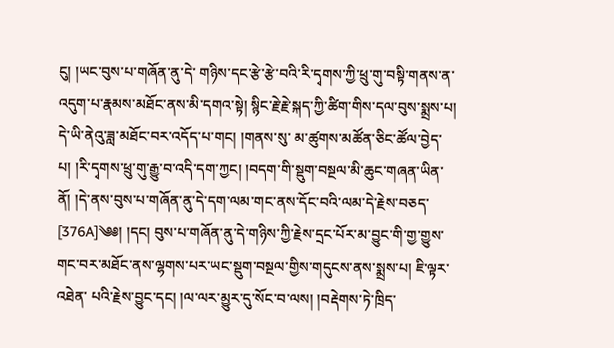ངུ། །ཡང་བུས་པ་གཞོན་ནུ་དེ་ གཉིས་དང་རྩེ་རྩེ་བའི་རི་དྭགས་ཀྱི་ཕྲུ་གུ་བསྟི་གནས་ན་འདུག་པ་རྣམས་མཐོང་ནས་མི་དགའ་སྟེ། སྙིང་རྗེ་རྗེ་སྐད་ཀྱི་ཚིག་གིས་དལ་བུས་སྨྲས་པ། དེ་ཡི་ནེའུ་ཟླ་མཐོང་བར་འདོད་པ་གང། །གནས་སུ་ མ་ཚུགས་མཚོན་ཅིང་ཚོལ་བྱེད་པ། །རི་དྭགས་ཕྲུ་གུ་རྒྱུ་བ་འདི་དག་ཀྱང། །བདག་གི་སྡུག་བསྔལ་མི་ཆུང་གཞན་ཡིན་ནོ། །དེ་ནས་བུས་པ་གཞོན་ནུ་དེ་དག་ལམ་གང་ནས་དོང་བའི་ལམ་དེ་རྗེས་བཅད་ [376A]༄༅། །དང། བུས་པ་གཞོན་ནུ་དེ་གཉིས་ཀྱི་རྗེས་དྲང་པོར་མ་བྱུང་གི་གྱ་གྱུས་གང་བར་མཐོང་ནས་ལྷགས་པར་ཡང་སྡུག་བསྔལ་གྱིས་གདུངས་ནས་སྨྲས་པ། ཇི་ལྟར་འཐེན་ པའི་རྗེས་བྱུང་དང། །ལ་ལར་མྱུར་དུ་སོང་བ་ལས། །བརྡེགས་ཏེ་ཁྲིད་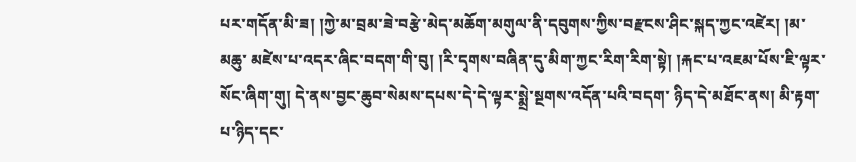པར་གདོན་མི་ཟ། །ཀྱེ་མ་བྲམ་ཟེ་བརྩེ་མེད་མཆོག་མགུལ་ནི་དབུགས་ཀྱིས་བརྫངས་ཤིང་སྐད་ཀྱང་འཛེར། །མ་མཆུ་ མཛེས་པ་འདར་ཞིང་བདག་གི་བུ། །རི་དྭགས་བཞིན་དུ་མིག་ཀྱང་རིག་རིག་སྟེ། །རྐང་པ་འཇམ་པོས་ཇི་ལྟར་སོང་ཞིག་གུ། དེ་ནས་བྱང་ཆུབ་སེམས་དཔས་དེ་དེ་ལྟར་སྨྲེ་སྔགས་འདོན་པའི་བདག་ ཉིད་དེ་མཐོང་ནས། མི་རྟག་པ་ཉིད་དང་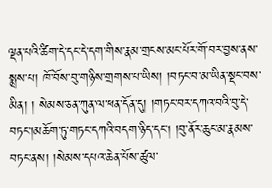ལྡན་པའི་ཚིག་དེ་དང་དེ་དག་གིས་རྣམ་གྲངས་མང་པོར་གོ་བར་བྱས་ནས་སྨྲས་པ། ཁོ་བོས་བུ་གཉིས་གྲགས་པ་ཡིས། །བཏང་བ་མ་ཡིན་སྡང་བས་མིན། ། སེམས་ཅན་ཀུན་ལ་ཕན་དོན་དུ། །གཏང་བར་དཀའ་བའི་བུ་དེ་བཏང་།མཆོག་ཏུ་གཏང་དཀའི་བདག་ཉིད་དང། །བུ་ནོར་ཆུང་མ་རྣམས་བཏང་ནས། །སེམས་དཔའ་ཆེན་པོས་ཚུལ་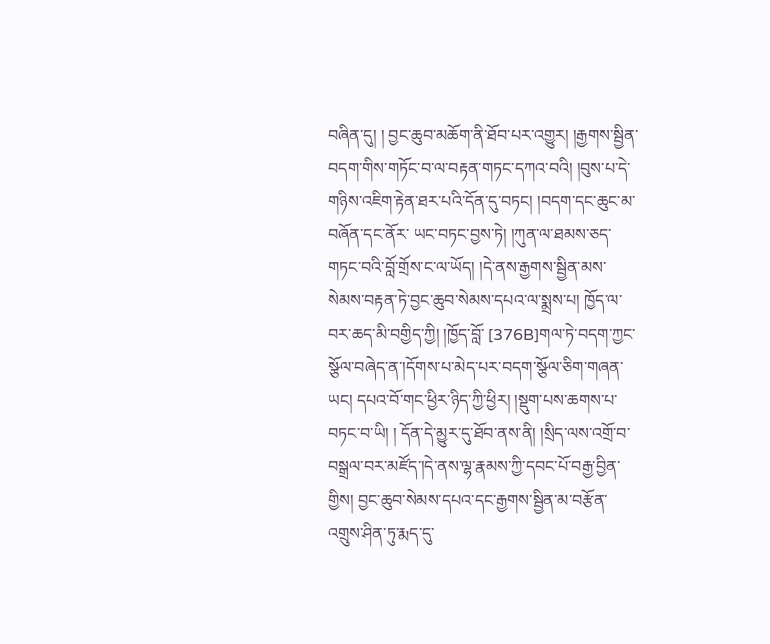བཞིན་དུ། ། བྱང་ཆུབ་མཆོག་ནི་ཐོབ་པར་འགྱུར། །རྒྱགས་སྦྱིན་བདག་གིས་གཏོང་བ་ལ་བརྟན་གཏང་དཀའ་བའི། །བུས་པ་དེ་གཉིས་འཇིག་རྟེན་ཐར་པའི་དོན་དུ་བཏང། །བདག་དང་ཆུང་མ་བཞོན་དང་ནོར་ ཡང་བཏང་བྱས་ཏེ། །ཀུན་ལ་ཐམས་ཅད་གཏང་བའི་བློ་གྲོས་ང་ལ་ཡོད། །དེ་ནས་རྒྱགས་སྦྱིན་མས་སེམས་བརྟན་ཏེ་བྱང་ཆུབ་སེམས་དཔའ་ལ་སྨྲས་པ། ཁྱོད་ལ་བར་ཆད་མི་བགྱིད་ཀྱི། །ཁྱོད་བློ་ [376B]གལ་ཏེ་བདག་ཀྱང་སྩོལ་བཞེད་ན་།དོགས་པ་མེད་པར་བདག་སྩོལ་ཅིག་གཞན་ཡང། དཔའ་བོ་གང་ཕྱིར་ཉིད་ཀྱི་ཕྱིར། །སྡུག་པས་ཆགས་པ་བཏང་བ་ཡི། ། དོན་དེ་མྱུར་དུ་ཐོབ་ནས་ནི། །སྲིད་ལས་འགྲོ་བ་བསྒྲལ་བར་མཛོད་།དེ་ནས་ལྷ་རྣམས་ཀྱི་དབང་པོ་བརྒྱ་བྱིན་གྱིས། བྱང་ཆུབ་སེམས་དཔའ་དང་རྒྱགས་སྦྱིན་མ་བརྩོན་འགྲུས་ཤིན་ཏུ་རྨད་དུ་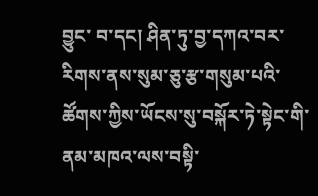བྱུང་ བ་དང། ཤིན་ཏུ་བྱ་དཀའ་བར་རིགས་ནས་སུམ་ཅུ་རྩ་གསུམ་པའི་ཚོགས་ཀྱིས་ཡོངས་སུ་བསྐོར་ཏེ་སྟེང་གི་ནམ་མཁའ་ལས་བསྟི་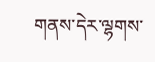གནས་དེར་ལྷགས་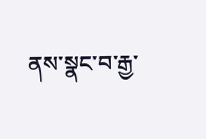ནས་སྣང་བ་རྒྱ་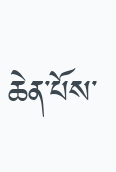ཆེན་པོས་